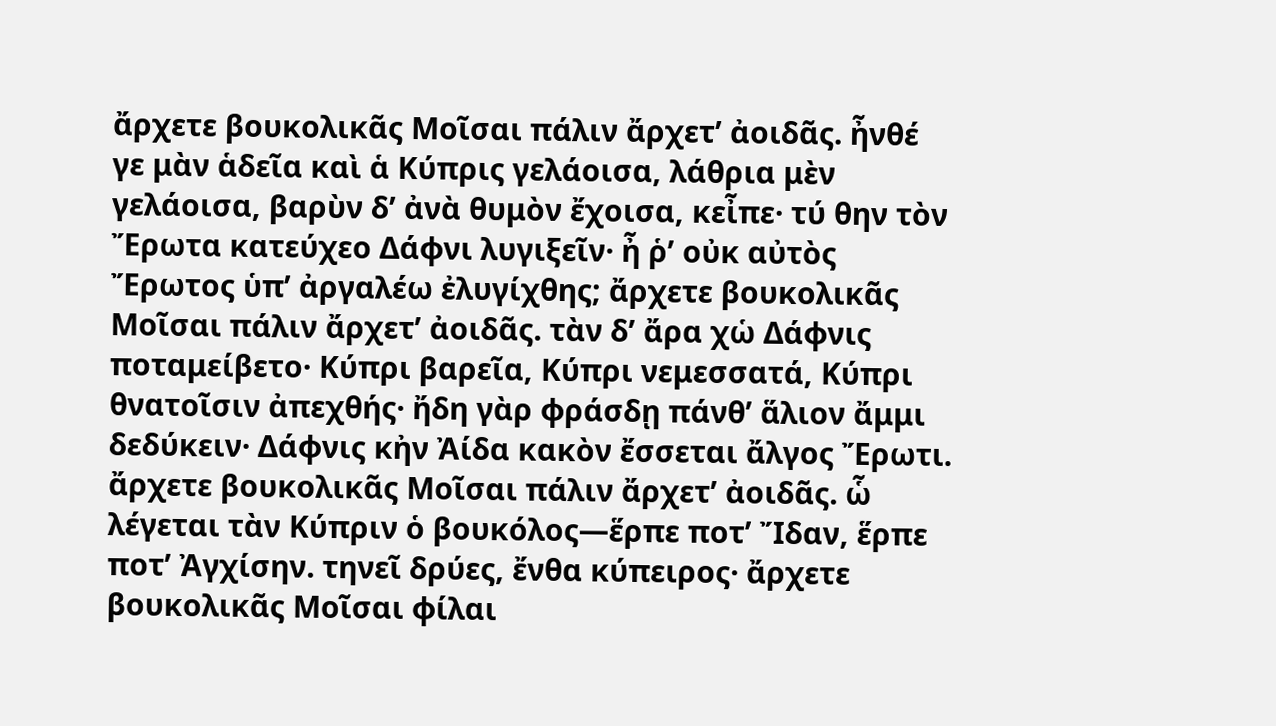ἄρχετε βουκολικᾶς Μοῖσαι πάλιν ἄρχετʼ ἀοιδᾶς. ἦνθέ γε μὰν ἁδεῖα καὶ ἁ Κύπρις γελάοισα, λάθρια μὲν γελάοισα, βαρὺν δʼ ἀνὰ θυμὸν ἔχοισα, κεἶπε· τύ θην τὸν Ἔρωτα κατεύχεο Δάφνι λυγιξεῖν· ἦ ῥʼ οὐκ αὐτὸς Ἔρωτος ὑπʼ ἀργαλέω ἐλυγίχθης; ἄρχετε βουκολικᾶς Μοῖσαι πάλιν ἄρχετʼ ἀοιδᾶς. τὰν δʼ ἄρα χὡ Δάφνις ποταμείβετο· Κύπρι βαρεῖα, Κύπρι νεμεσσατά, Κύπρι θνατοῖσιν ἀπεχθής· ἤδη γὰρ φράσδῃ πάνθʼ ἅλιον ἄμμι δεδύκειν· Δάφνις κἠν Ἀίδα κακὸν ἔσσεται ἄλγος Ἔρωτι. ἄρχετε βουκολικᾶς Μοῖσαι πάλιν ἄρχετʼ ἀοιδᾶς. ὧ λέγεται τὰν Κύπριν ὁ βουκόλος—ἕρπε ποτʼ Ἴδαν, ἕρπε ποτʼ Ἀγχίσην. τηνεῖ δρύες, ἔνθα κύπειρος· ἄρχετε βουκολικᾶς Μοῖσαι φίλαι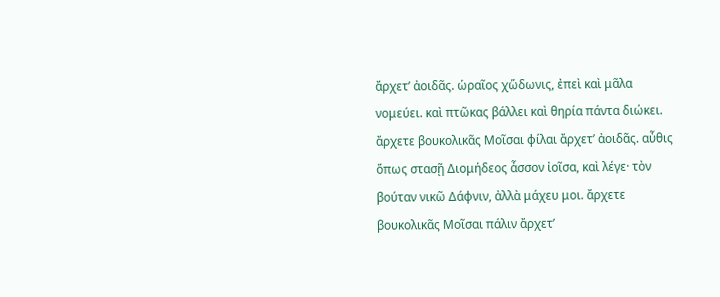ἄρχετʼ ἀοιδᾶς. ὡραῖος χὥδωνις, ἐπεὶ καὶ μᾶλα νομεύει. καὶ πτῶκας βάλλει καὶ θηρία πάντα διώκει. ἄρχετε βουκολικᾶς Μοῖσαι φίλαι ἄρχετʼ ἀοιδᾶς. αὖθις ὅπως στασῇ Διομήδεος ἆσσον ἰοῖσα, καὶ λέγε· τὸν βούταν νικῶ Δάφνιν, ἀλλὰ μάχευ μοι. ἄρχετε βουκολικᾶς Μοῖσαι πάλιν ἄρχετʼ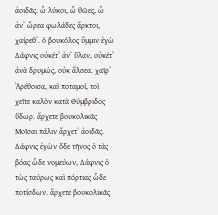ἀοιδᾶς. ὦ λύκοι, ὦ θῶες, ὦ ἀνʼ ὤρεα φωλάδες ἄρκτοι, χαίρεθʼ. ὁ βουκόλος ὔμμιν ἐγὼ Δάφνις οὐκέτʼ ἀνʼ ὕλαν, οὐκέτʼ ἀνὰ δρυμώς, οὐκ ἄλσεα. χαῖρʼ Ἀρέθοισα, καὶ ποταμοί, τοὶ χεῖτε καλὸν κατὰ Θύμβριδος ὕδωρ. ἄρχετε βουκολικᾶς Μοῖσαι πάλιν ἄρχετʼ ἀοιδᾶς. Δάφνις ἐγὼν ὅδε τῆνος ὁ τὰς βόας ὧδε νομεύων, Δάφνις ὁ τὼς ταύρως καὶ πόρτιας ὧδε ποτίσδων. ἄρχετε βουκολικᾶς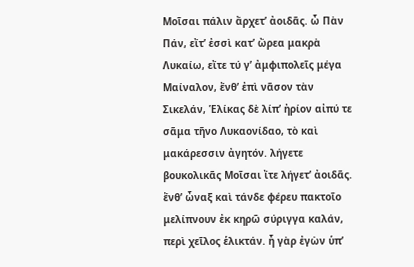Μοῖσαι πάλιν ἄρχετʼ ἀοιδᾶς. ὦ Πὰν Πάν, εἴτʼ ἐσσὶ κατʼ ὤρεα μακρὰ Λυκαίω, εἴτε τύ γʼ ἀμφιπολεῖς μέγα Μαίναλον, ἔνθʼ ἐπὶ νᾶσον τὰν Σικελάν, Ἑλίκας δὲ λίπʼ ἠρίον αἰπύ τε σᾶμα τῆνο Λυκαονίδαο, τὸ καὶ μακάρεσσιν ἀγητόν. λήγετε βουκολικᾶς Μοῖσαι ἴτε λήγετʼ ἀοιδᾶς. ἔνθʼ ὦναξ καὶ τάνδε φέρευ πακτοῖο μελίπνουν ἐκ κηρῶ σύριγγα καλάν, περὶ χεῖλος ἑλικτάν. ἦ γὰρ ἐγὼν ὑπʼ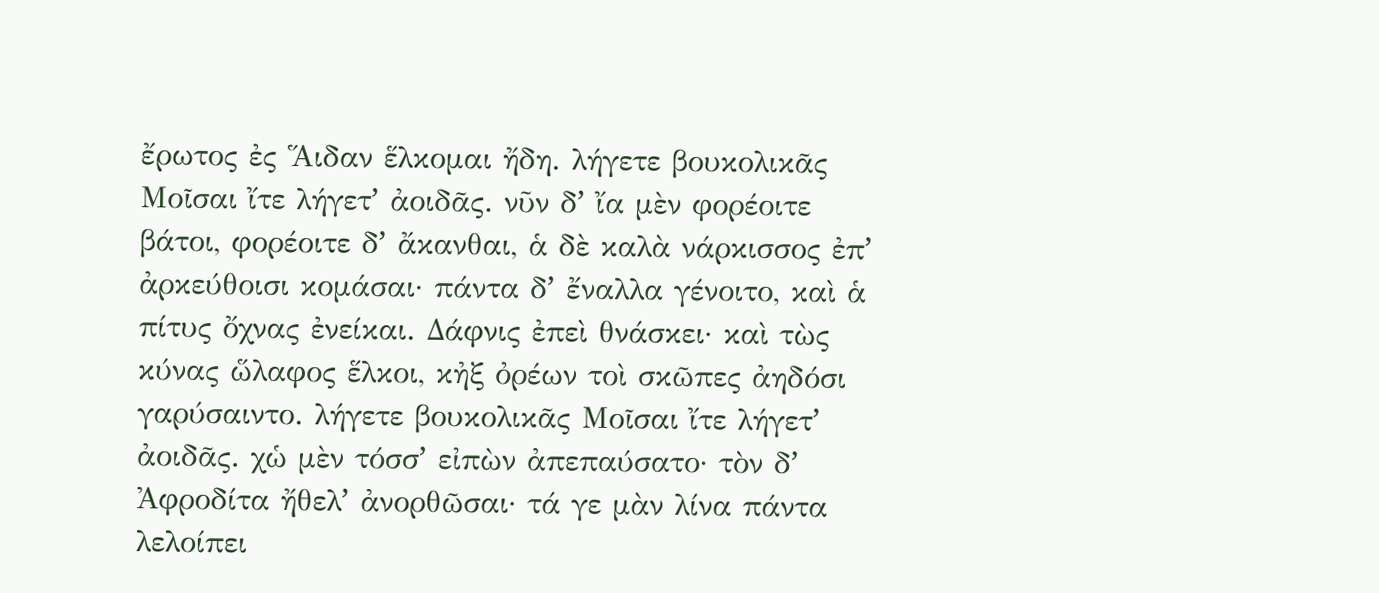ἔρωτος ἐς Ἅιδαν ἕλκομαι ἤδη. λήγετε βουκολικᾶς Μοῖσαι ἴτε λήγετʼ ἀοιδᾶς. νῦν δʼ ἴα μὲν φορέοιτε βάτοι, φορέοιτε δʼ ἄκανθαι, ἁ δὲ καλὰ νάρκισσος ἐπʼ ἀρκεύθοισι κομάσαι· πάντα δʼ ἔναλλα γένοιτο, καὶ ἁ πίτυς ὄχνας ἐνείκαι. Δάφνις ἐπεὶ θνάσκει· καὶ τὼς κύνας ὥλαφος ἕλκοι, κἠξ ὀρέων τοὶ σκῶπες ἀηδόσι γαρύσαιντο. λήγετε βουκολικᾶς Μοῖσαι ἴτε λήγετʼ ἀοιδᾶς. χὡ μὲν τόσσʼ εἰπὼν ἀπεπαύσατο· τὸν δʼ Ἀφροδίτα ἤθελʼ ἀνορθῶσαι· τά γε μὰν λίνα πάντα λελοίπει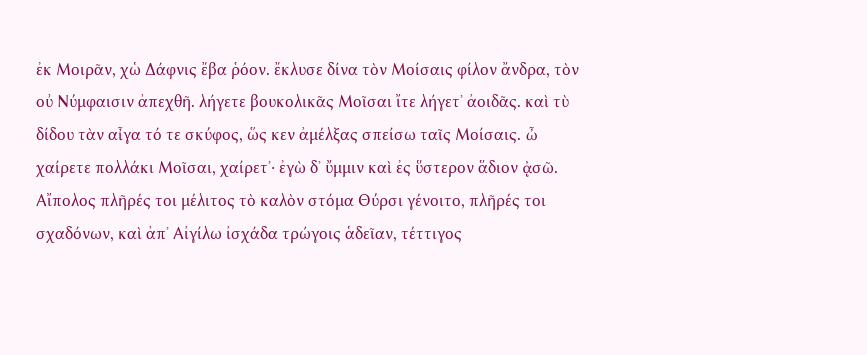ἐκ Μοιρᾶν, χὡ Δάφνις ἔβα ῥόον. ἔκλυσε δίνα τὸν Μοίσαις φίλον ἄνδρα, τὸν οὐ Νύμφαισιν ἀπεχθῆ. λήγετε βουκολικᾶς Μοῖσαι ἴτε λήγετʼ ἀοιδᾶς. καὶ τὺ δίδου τὰν αἶγα τό τε σκύφος, ὥς κεν ἀμέλξας σπείσω ταῖς Μοίσαις. ὦ χαίρετε πολλάκι Μοῖσαι, χαίρετʼ· ἐγὼ δʼ ὔμμιν καὶ ἐς ὕστερον ἅδιον ᾀσῶ. Αἴπολος πλῆρές τοι μέλιτος τὸ καλὸν στόμα Θύρσι γένοιτο, πλῆρές τοι σχαδόνων, καὶ ἀπʼ Αἰγίλω ἰσχάδα τρώγοις ἁδεῖαν, τέττιγος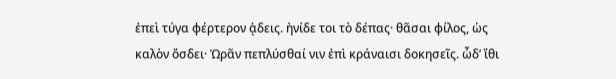ἐπεὶ τύγα φέρτερον ᾁδεις. ἠνίδε τοι τὸ δέπας· θᾶσαι φίλος, ὡς καλὸν ὄσδει· Ὡρᾶν πεπλύσθαί νιν ἐπὶ κράναισι δοκησεῖς. ὧδʼ ἴθι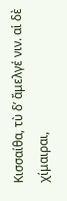Κισσαίθα, τὺ δʼ ἄμελγέ νιν. αἱ δὲ χίμαιραι,